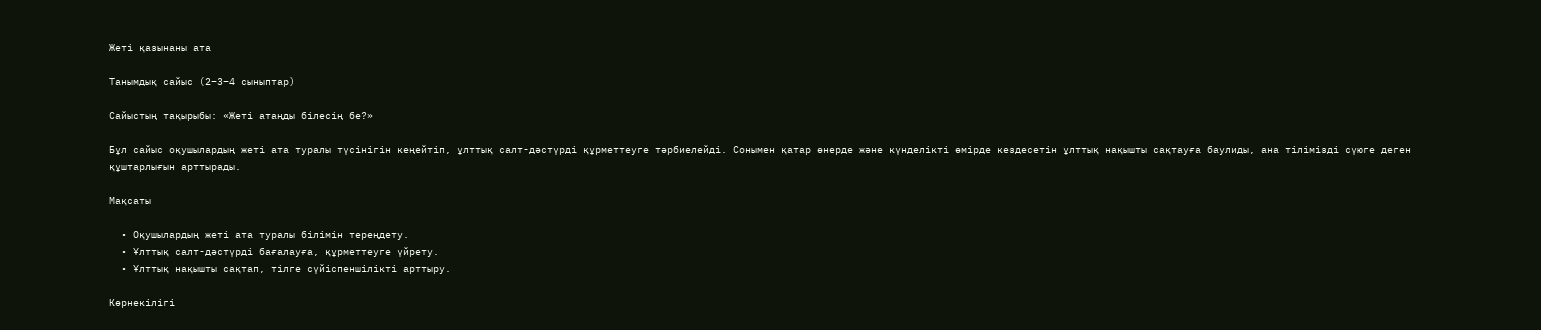Жеті қазынаны ата

Танымдық сайыс (2–3–4 сыныптар)

Сайыстың тақырыбы: «Жеті атаңды білесің бе?»

Бұл сайыс оқушылардың жеті ата туралы түсінігін кеңейтіп, ұлттық салт-дәстүрді құрметтеуге тәрбиелейді. Сонымен қатар өнерде және күнделікті өмірде кездесетін ұлттық нақышты сақтауға баулиды, ана тілімізді сүюге деген құштарлығын арттырады.

Мақсаты

  • Оқушылардың жеті ата туралы білімін тереңдету.
  • Ұлттық салт-дәстүрді бағалауға, құрметтеуге үйрету.
  • Ұлттық нақышты сақтап, тілге сүйіспеншілікті арттыру.

Көрнекілігі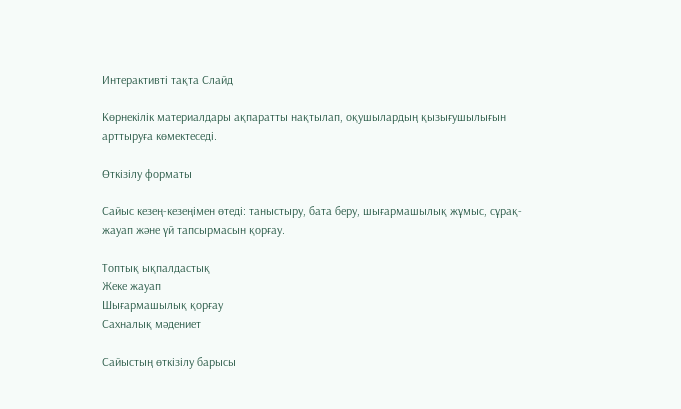Интерактивті тақта Слайд

Көрнекілік материалдары ақпаратты нақтылап, оқушылардың қызығушылығын арттыруға көмектеседі.

Өткізілу форматы

Сайыс кезең-кезеңімен өтеді: таныстыру, бата беру, шығармашылық жұмыс, сұрақ-жауап және үй тапсырмасын қорғау.

Топтық ықпалдастық
Жеке жауап
Шығармашылық қорғау
Сахналық мәдениет

Сайыстың өткізілу барысы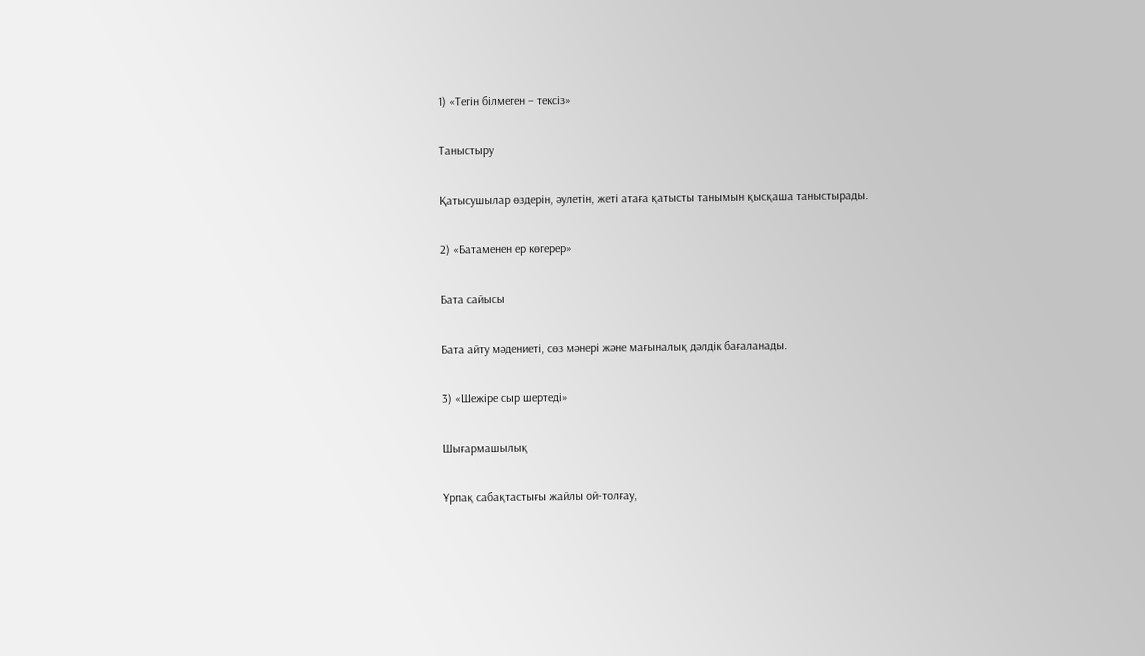1) «Тегін білмеген – тексіз»

Таныстыру

Қатысушылар өздерін, әулетін, жеті атаға қатысты танымын қысқаша таныстырады.

2) «Батаменен ер көгерер»

Бата сайысы

Бата айту мәдениеті, сөз мәнері және мағыналық дәлдік бағаланады.

3) «Шежіре сыр шертеді»

Шығармашылық

Ұрпақ сабақтастығы жайлы ой-толғау,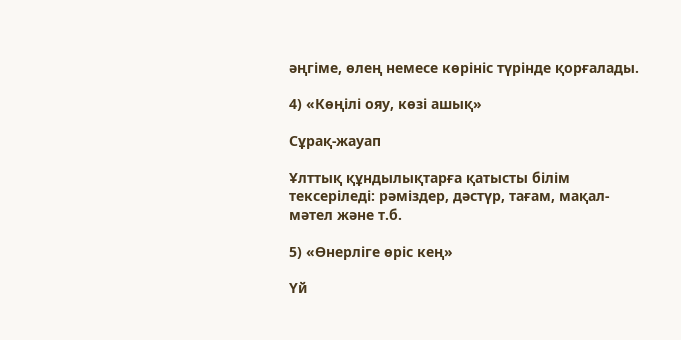әңгіме, өлең немесе көрініс түрінде қорғалады.

4) «Көңілі ояу, көзі ашық»

Сұрақ-жауап

Ұлттық құндылықтарға қатысты білім тексеріледі: рәміздер, дәстүр, тағам, мақал-мәтел және т.б.

5) «Өнерліге өріс кең»

Үй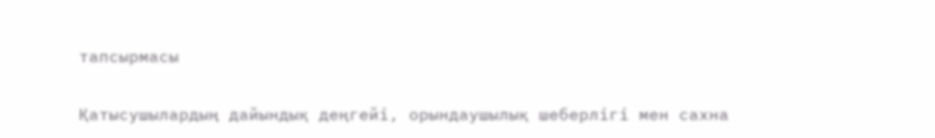тапсырмасы

Қатысушылардың дайындық деңгейі, орындаушылық шеберлігі мен сахна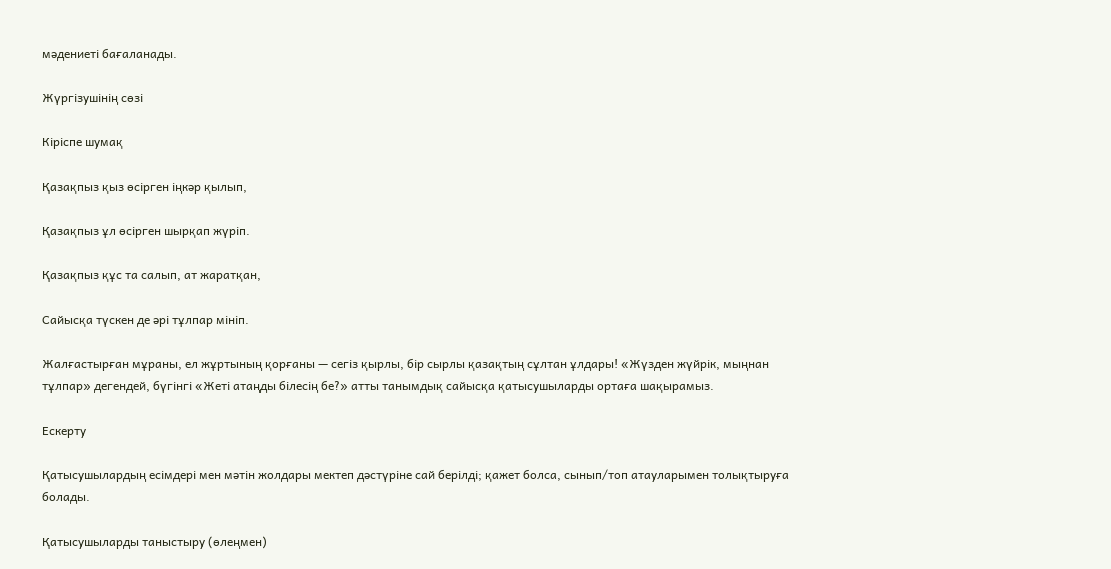мәдениеті бағаланады.

Жүргізушінің сөзі

Кіріспе шумақ

Қазақпыз қыз өсірген іңкәр қылып,

Қазақпыз ұл өсірген шырқап жүріп.

Қазақпыз құс та салып, ат жаратқан,

Сайысқа түскен де әрі тұлпар мініп.

Жалғастырған мұраны, ел жұртының қорғаны — сегіз қырлы, бір сырлы қазақтың сұлтан ұлдары! «Жүзден жүйрік, мыңнан тұлпар» дегендей, бүгінгі «Жеті атаңды білесің бе?» атты танымдық сайысқа қатысушыларды ортаға шақырамыз.

Ескерту

Қатысушылардың есімдері мен мәтін жолдары мектеп дәстүріне сай берілді; қажет болса, сынып/топ атауларымен толықтыруға болады.

Қатысушыларды таныстыру (өлеңмен)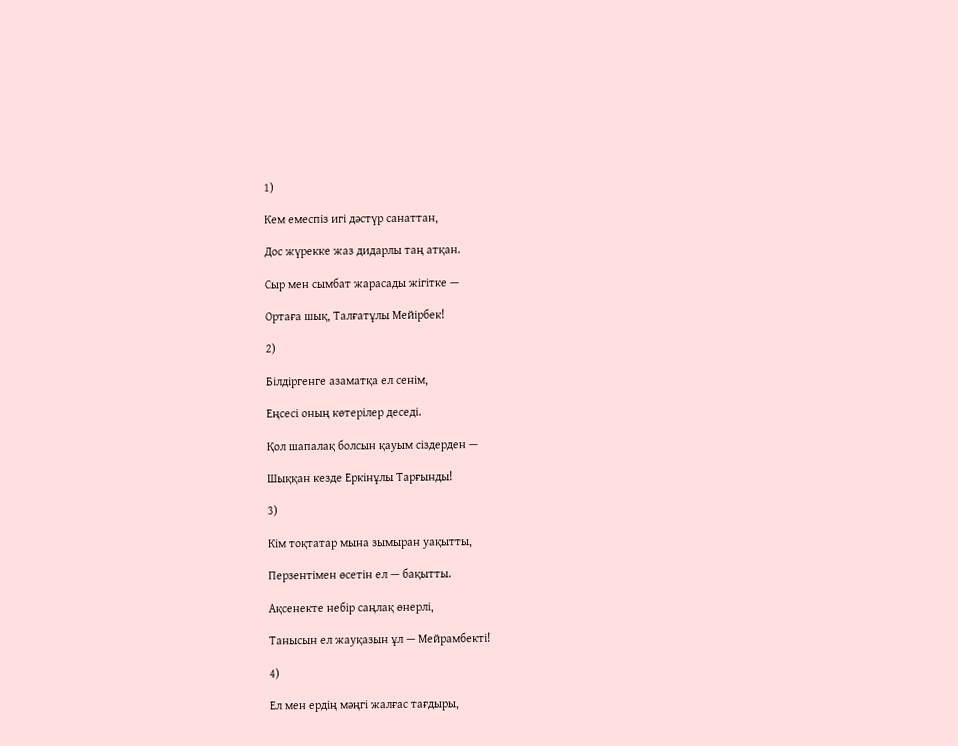1)

Кем емеспіз игі дәстүр санаттан,

Дос жүрекке жаз дидарлы таң атқан.

Сыр мен сымбат жарасады жігітке —

Ортаға шық, Талғатұлы Мейірбек!

2)

Білдіргенге азаматқа ел сенім,

Еңсесі оның көтерілер деседі.

Қол шапалақ болсын қауым сіздерден —

Шыққан кезде Еркінұлы Тарғынды!

3)

Кім тоқтатар мына зымыран уақытты,

Перзентімен өсетін ел — бақытты.

Ақсенекте небір саңлақ өнерлі,

Танысын ел жауқазын ұл — Мейрамбекті!

4)

Ел мен ердің мәңгі жалғас тағдыры,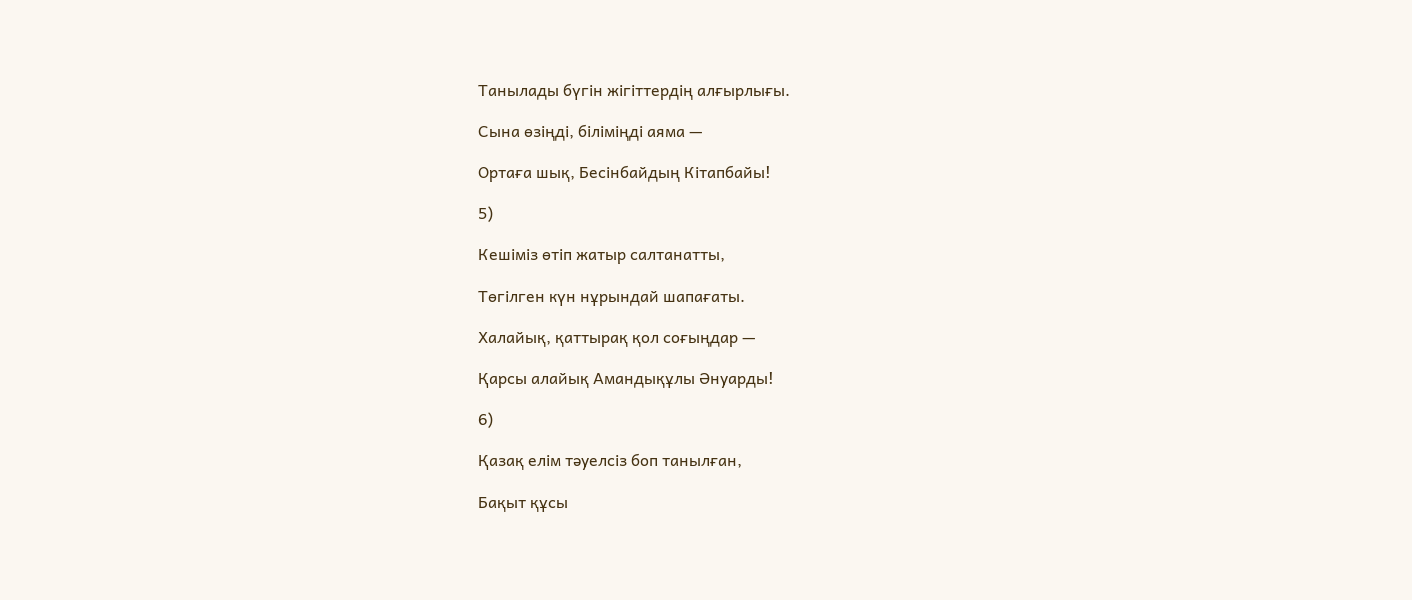Танылады бүгін жігіттердің алғырлығы.

Сына өзіңді, біліміңді аяма —

Ортаға шық, Бесінбайдың Кітапбайы!

5)

Кешіміз өтіп жатыр салтанатты,

Төгілген күн нұрындай шапағаты.

Халайық, қаттырақ қол соғыңдар —

Қарсы алайық Амандықұлы Әнуарды!

6)

Қазақ елім тәуелсіз боп танылған,

Бақыт құсы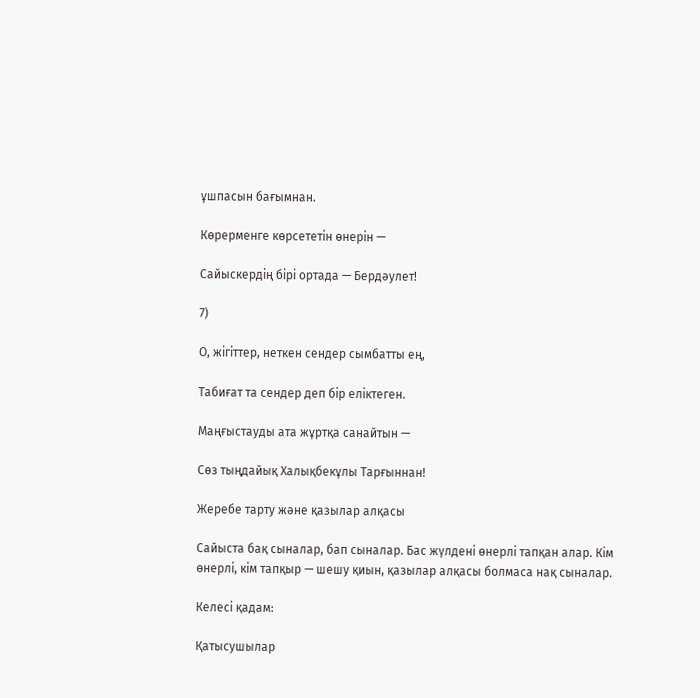ұшпасын бағымнан.

Көрерменге көрсететін өнерін —

Сайыскердің бірі ортада — Бердәулет!

7)

О, жігіттер, неткен сендер сымбатты ең,

Табиғат та сендер деп бір еліктеген.

Маңғыстауды ата жұртқа санайтын —

Сөз тыңдайық Халықбекұлы Тарғыннан!

Жеребе тарту және қазылар алқасы

Сайыста бақ сыналар, бап сыналар. Бас жүлдені өнерлі тапқан алар. Кім өнерлі, кім тапқыр — шешу қиын, қазылар алқасы болмаса нақ сыналар.

Келесі қадам:

Қатысушылар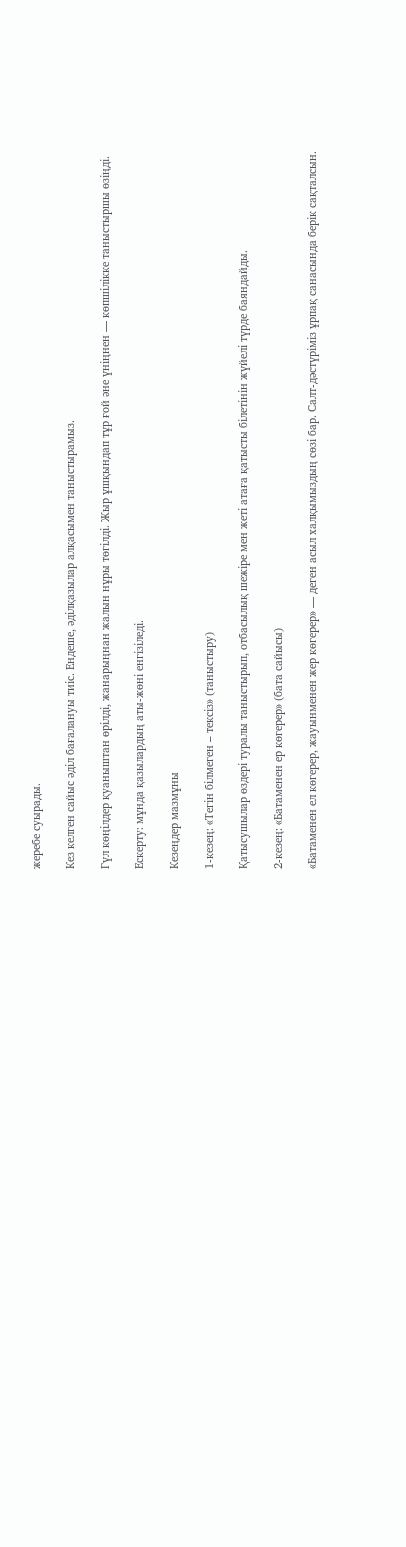жеребе суырады.

Кез келген сайыс әділ бағалануы тиіс. Ендеше, әділқазылар алқасымен таныстырамыз.

Гүл көңілдер қуаныштан өрілді, жанарыңнан жалын нұры төгілді. Жыр ұшқындап тұр ғой әне үніңнен — көпшілікке таныстыршы өзіңді.

Ескерту: мұнда қазылардың аты-жөні енгізіледі.

Кезеңдер мазмұны

1-кезең: «Тегін білмеген – тексіз» (таныстыру)

Қатысушылар өздері туралы таныстырып, отбасылық шежіре мен жеті атаға қатысты білетінін жүйелі түрде баяндайды.

2-кезең: «Батаменен ер көгерер» (бата сайысы)

«Батаменен ел көгерер, жауынменен жер көгерер» — деген асыл халқымыздың сөзі бар. Салт-дәстүріміз ұрпақ санасында берік сақталсын.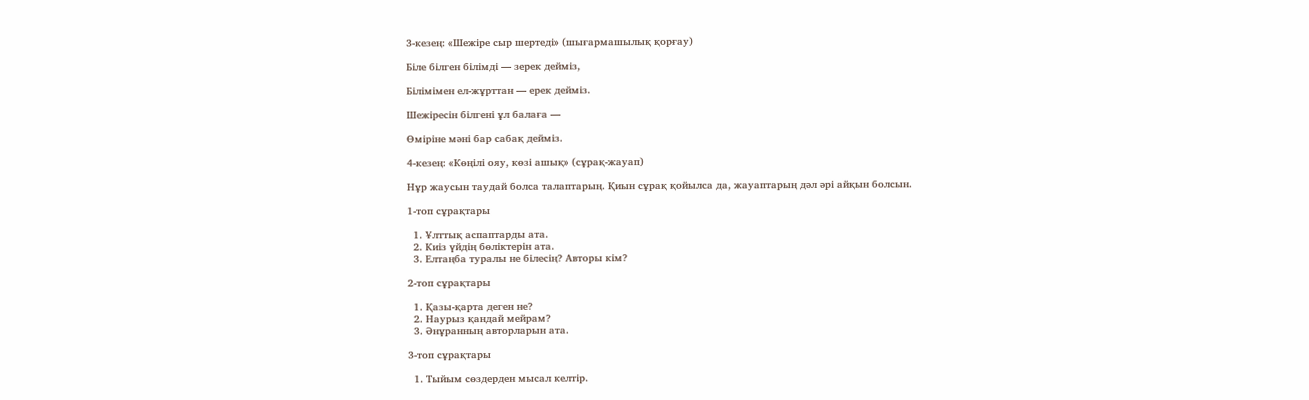3-кезең: «Шежіре сыр шертеді» (шығармашылық қорғау)

Біле білген білімді — зерек дейміз,

Білімімен ел-жұрттан — ерек дейміз.

Шежіресін білгені ұл балаға —

Өміріне мәні бар сабақ дейміз.

4-кезең: «Көңілі ояу, көзі ашық» (сұрақ-жауап)

Нұр жаусын таудай болса талаптарың. Қиын сұрақ қойылса да, жауаптарың дәл әрі айқын болсын.

1-топ сұрақтары

  1. Ұлттық аспаптарды ата.
  2. Киіз үйдің бөліктерін ата.
  3. Елтаңба туралы не білесің? Авторы кім?

2-топ сұрақтары

  1. Қазы-қарта деген не?
  2. Наурыз қандай мейрам?
  3. Әнұранның авторларын ата.

3-топ сұрақтары

  1. Тыйым сөздерден мысал келтір.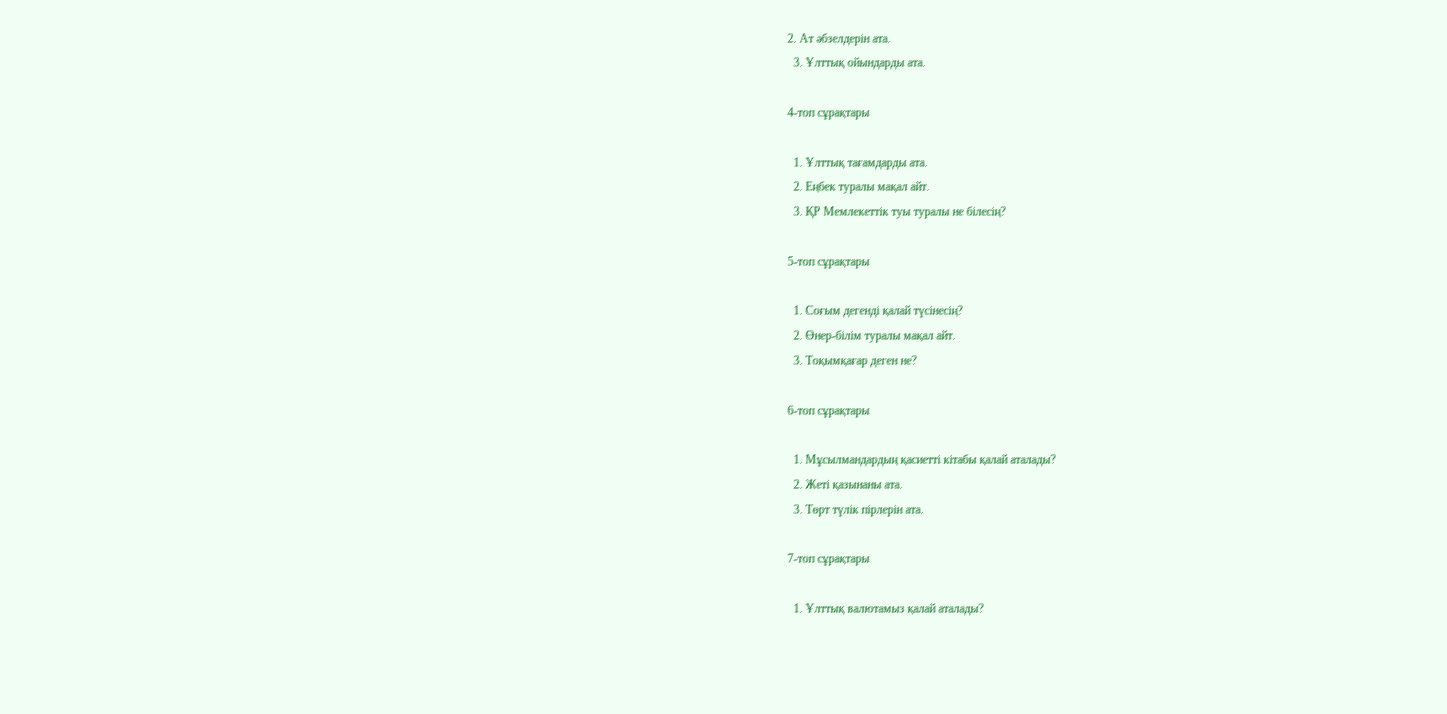2. Ат әбзелдерін ата.
  3. Ұлттық ойындарды ата.

4-топ сұрақтары

  1. Ұлттық тағамдарды ата.
  2. Еңбек туралы мақал айт.
  3. ҚР Мемлекеттік туы туралы не білесің?

5-топ сұрақтары

  1. Соғым дегенді қалай түсінесің?
  2. Өнер-білім туралы мақал айт.
  3. Тоқымқағар деген не?

6-топ сұрақтары

  1. Мұсылмандардың қасиетті кітабы қалай аталады?
  2. Жеті қазынаны ата.
  3. Төрт түлік пірлерін ата.

7-топ сұрақтары

  1. Ұлттық валютамыз қалай аталады?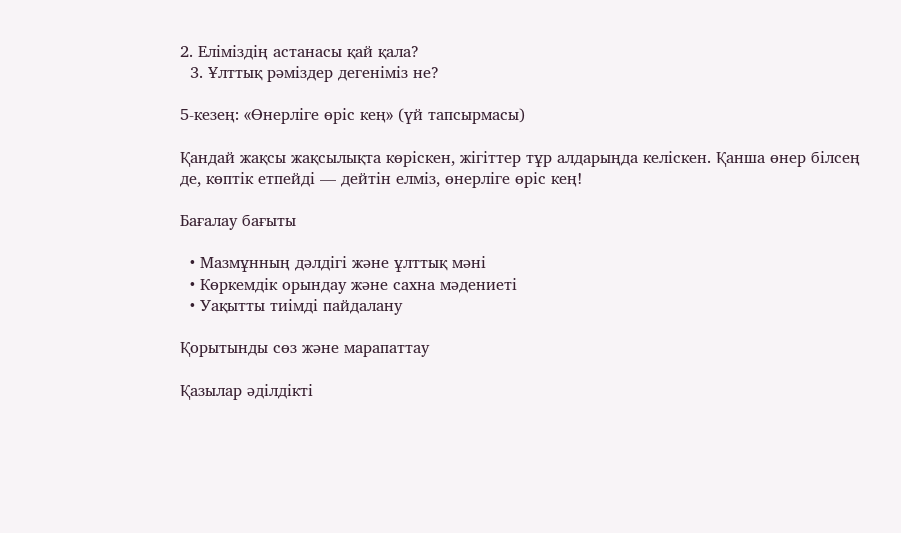2. Еліміздің астанасы қай қала?
  3. Ұлттық рәміздер дегеніміз не?

5-кезең: «Өнерліге өріс кең» (үй тапсырмасы)

Қандай жақсы жақсылықта көріскен, жігіттер тұр алдарыңда келіскен. Қанша өнер білсең де, көптік етпейді — дейтін елміз, өнерліге өріс кең!

Бағалау бағыты

  • Мазмұнның дәлдігі және ұлттық мәні
  • Көркемдік орындау және сахна мәдениеті
  • Уақытты тиімді пайдалану

Қорытынды сөз және марапаттау

Қазылар әділдікті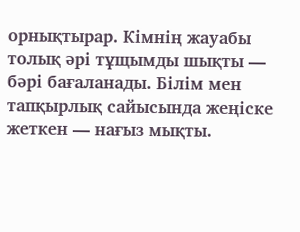орнықтырар. Кімнің жауабы толық әрі тұщымды шықты — бәрі бағаланады. Білім мен тапқырлық сайысында жеңіске жеткен — нағыз мықты.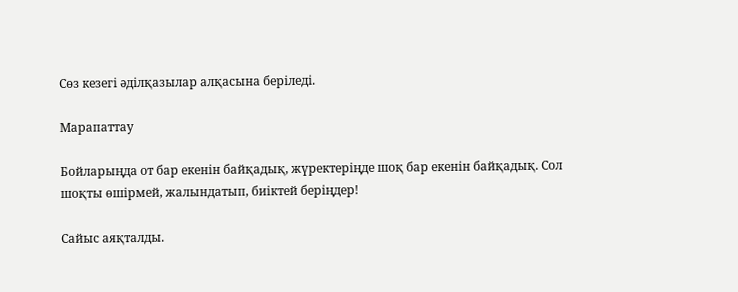Сөз кезегі әділқазылар алқасына беріледі.

Марапаттау

Бойларыңда от бар екенін байқадық, жүректеріңде шоқ бар екенін байқадық. Сол шоқты өшірмей, жалындатып, биіктей беріңдер!

Сайыс аяқталды.